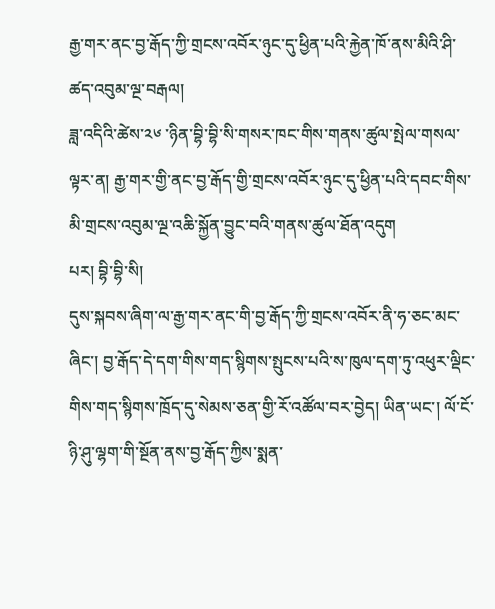རྒྱ་གར་ནང་བྱ་རྒོད་ཀྱི་གྲངས་འབོར་ཉུང་དུ་ཕྱིན་པའི་རྐྱེན་ཁོ་ནས་མིའི་ཤི་ཚད་འབུམ་ལྔ་བརྒལ།
ཟླ་འདིའི་ཚེས་༢༦ ་ཉིན་བྷི་བྷི་སི་གསར་ཁང་གིས་གནས་ཚུལ་སྤེལ་གསལ་ལྟར་ན། རྒྱ་གར་གྱི་ནང་བྱ་རྒོད་གྱི་གྲངས་འབོར་ཉུང་དུ་ཕྱིན་པའི་དབང་གིས་མི་གྲངས་འབུམ་ལྔ་འཆི་སྐྱོན་བྱུང་བའི་གནས་ཚུལ་ཐོན་འདུག
པར། བྷི་བྷི་སི།
དུས་སྐབས་ཞིག་ལ་རྒྱ་གར་ནང་གི་བྱ་རྒོད་ཀྱི་གྲངས་འབོར་ནི་ཧ་ཅང་མང་ཞིང་། བྱ་རྒོད་དེ་དག་གིས་གད་སྙིགས་སྤུངས་པའི་ས་ཁུལ་དག་ཏུ་འཕུར་ལྡིང་གིས་གད་སྙིགས་ཁྲོད་དུ་སེམས་ཅན་གྱི་རོ་འཚོལ་བར་བྱེད། ཡིན་ཡང་། ལོ་ངོ་ཉི་ཤུ་ལྷག་གི་སྔོན་ནས་བྱ་རྒོད་ཀྱིས་སྨན་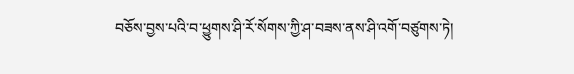བཅོས་བྱས་པའི་བ་ཕྱུགས་ཤི་རོ་སོགས་ཀྱི་ཤ་བཟས་ནས་ཤི་འགོ་བཙུགས་ཏེ།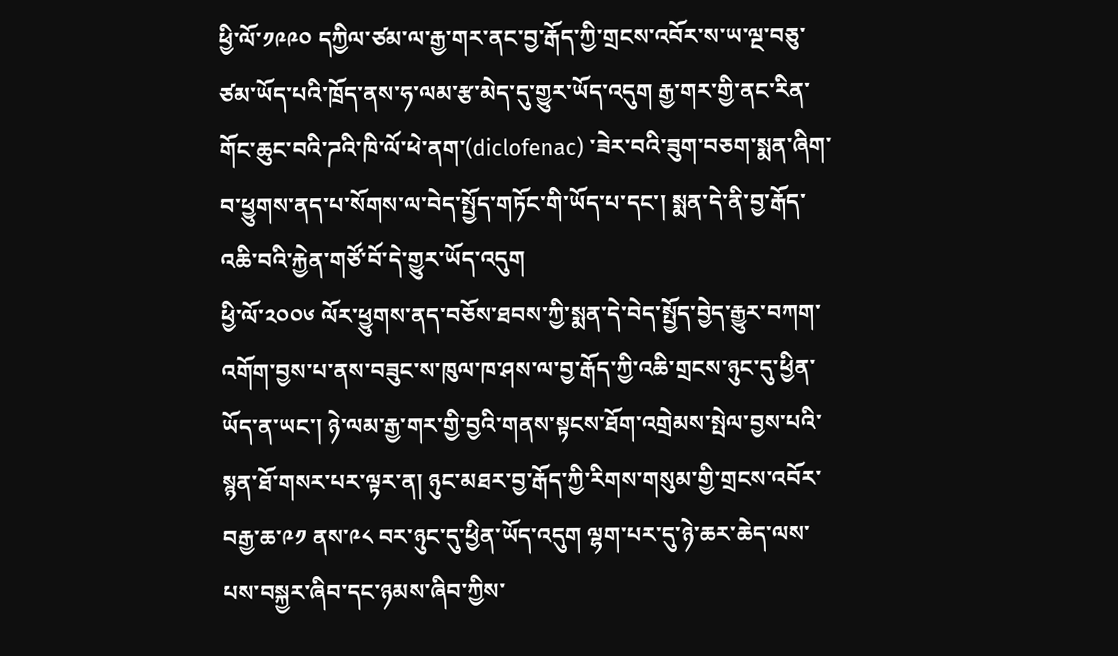ཕྱི་ལོ་༡༩༩༠ དཀྱིལ་ཙམ་ལ་རྒྱ་གར་ནང་བྱ་རྒོད་ཀྱི་གྲངས་འབོར་ས་ཡ་ལྔ་བཅུ་ཙམ་ཡོད་པའི་ཁྲོད་ནས་ཧ་ལམ་རྩ་མེད་དུ་གྱུར་ཡོད་འདུག རྒྱ་གར་གྱི་ནང་རིན་གོང་ཆུང་བའི་ཌའི་ཁི་ལོ་ཕེ་ནག་(diclofenac) ་ཟེར་བའི་ཟུག་བཅག་སྨན་ཞིག་བ་ཕྱུགས་ནད་པ་སོགས་ལ་བེད་སྤྱོད་གཏོང་གི་ཡོད་པ་དང་། སྨན་དེ་ནི་བྱ་རྒོད་འཆི་བའི་རྐྱེན་གཙོ་བོ་དེ་གྱུར་ཡོད་འདུག
ཕྱི་ལོ་༢༠༠༦ ལོར་ཕྱུགས་ནད་བཅོས་ཐབས་ཀྱི་སྨན་དེ་བེད་སྤྱོད་བྱེད་རྒྱུར་བཀག་འགོག་བྱས་པ་ནས་བཟུང་ས་ཁུལ་ཁ་ཤས་ལ་བྱ་རྒོད་ཀྱི་འཆི་གྲངས་ཉུང་དུ་ཕྱིན་ཡོད་ན་ཡང་། ཉེ་ལམ་རྒྱ་གར་གྱི་བྱའི་གནས་སྟངས་ཐོག་འགྲེམས་སྤེལ་བྱས་པའི་སྙན་ཐོ་གསར་པར་ལྟར་ན། ཉུང་མཐར་བྱ་རྒོད་ཀྱི་རིགས་གསུམ་གྱི་གྲངས་འབོར་བརྒྱ་ཆ་༩༡ ནས་༩༨ བར་ཉུང་དུ་ཕྱིན་ཡོད་འདུག ལྷག་པར་དུ་ཉེ་ཆར་ཆེད་ལས་པས་བསྐྱར་ཞིབ་དང་ཉམས་ཞིབ་ཀྱིས་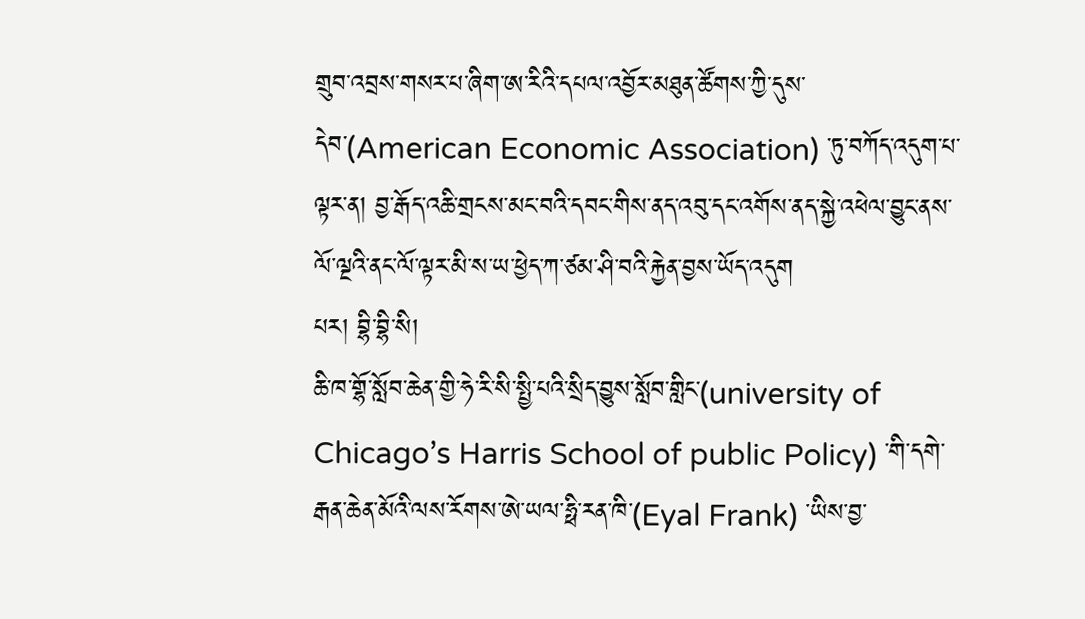གྲུབ་འབྲས་གསར་པ་ཞིག་ཨ་རིའི་དཔལ་འབྱོར་མཐུན་ཚོགས་ཀྱི་དུས་དེབ་(American Economic Association) ་ཏུ་བཀོད་འདུག་པ་ལྟར་ན། བྱ་རྒོད་འཆི་གྲངས་མང་བའི་དབང་གིས་ནད་འབུ་དང་འགོས་ནད་སྐྱེ་འཕེལ་བྱུང་ནས་ལོ་ལྔའི་ནང་ལོ་ལྟར་མི་ས་ཡ་ཕྱེད་ཀ་ཙམ་ཤི་བའི་རྐྱེན་བྱས་ཡོད་འདུག
པར། བྷི་བྷི་སི།
ཆི་ཁ་གྷོ་སློབ་ཆེན་གྱི་ཧེ་རི་སི་སྤྱི་པའི་སྲིད་བྱུས་སློབ་གླིང་(university of Chicago’s Harris School of public Policy) ་གི་དགེ་རྒན་ཆེན་མོའི་ལས་རོགས་ཨེ་ཡལ་ཧྥི་རན་ཁི་(Eyal Frank) ་ཡིས་བྱ་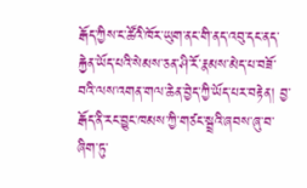རྒོད་ཀྱིས་ང་ཚོའི་ཁོར་ཡུག་ནང་གི་ནད་འབུ་དང་ནད་རྐྱེན་ཡོད་པའི་སེམས་ཅན་ཤི་རོ་རྣམས་མེད་པ་བཟོ་བའི་ལས་འགན་གལ་ཆེན་བྱེད་ཀྱི་ཡོད་པར་བརྟེན། བྱ་རྒོད་ནི་རང་བྱུང་ཁམས་ཀྱི་གཙང་སྦྲའི་ཞབས་ཞུ་བ་ཞིག་ཏུ་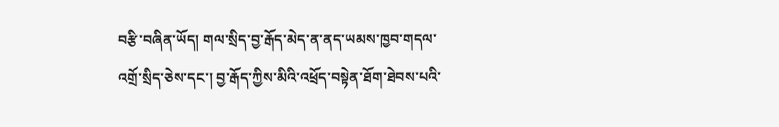བརྩི་བཞིན་ཡོད། གལ་སྲིད་བྱ་རྒོད་མེད་ན་ནད་ཡམས་ཁྱབ་གདལ་འགྲོ་སྲིད་ཅེས་དང་། བྱ་རྒོད་ཀྱིས་མིའི་འཕྲོད་བསྟེན་ཐོག་ཐེབས་པའི་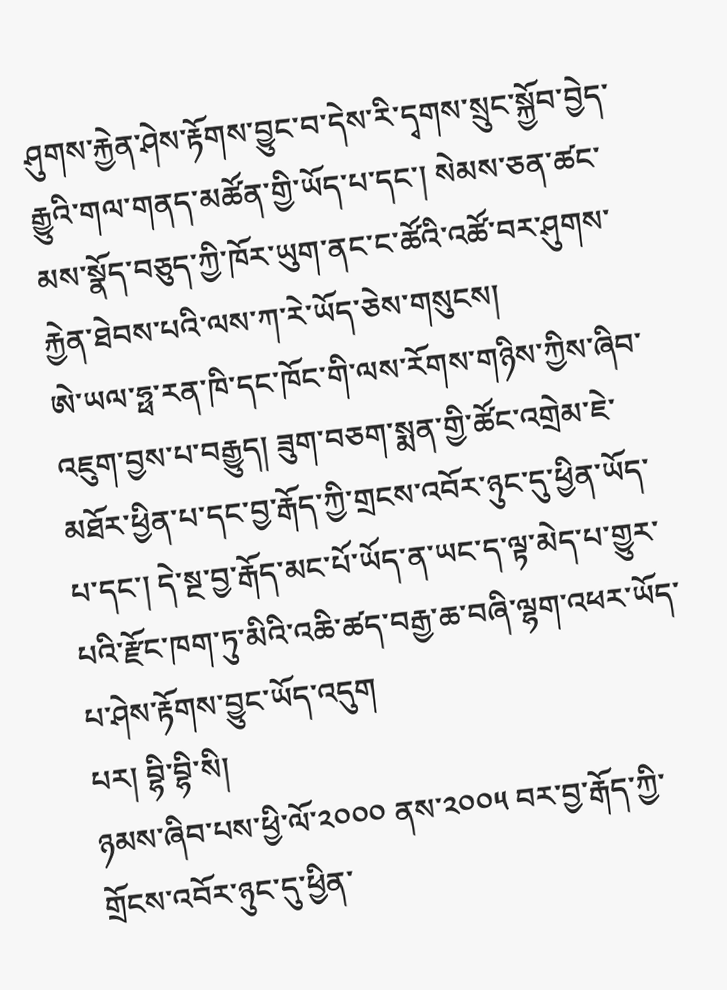ཤུགས་རྐྱེན་ཤེས་རྟོགས་བྱུང་བ་དེས་རི་དྭགས་སྲུང་སྐྱོབ་བྱེད་རྒྱུའི་གལ་གནད་མཚོན་གྱི་ཡོད་པ་དང་། སེམས་ཅན་ཚང་མས་སྣོད་བཅུད་ཀྱི་ཁོར་ཡུག་ནང་ང་ཚོའི་འཚོ་བར་ཤུགས་རྐྱེན་ཐེབས་པའི་ལས་ཀ་རེ་ཡོད་ཅེས་གསུངས།
ཨེ་ཡལ་ཧྥ་རན་ཁི་དང་ཁོང་གི་ལས་རོགས་གཉིས་ཀྱིས་ཞིབ་འཇུག་བྱས་པ་བརྒྱུད། ཟུག་བཅག་སྨན་གྱི་ཚོང་འགྲེམ་ཇེ་མཐོར་ཕྱིན་པ་དང་བྱ་རྒོད་ཀྱི་གྲངས་འབོར་ཉུང་དུ་ཕྱིན་ཡོད་པ་དང་། དེ་སྔ་བྱ་རྒོད་མང་པོ་ཡོད་ན་ཡང་ད་ལྟ་མེད་པ་གྱུར་པའི་རྫོང་ཁག་ཏུ་མིའི་འཆི་ཚད་བརྒྱ་ཆ་བཞི་ལྷག་འཕར་ཡོད་པ་ཤེས་རྟོགས་བྱུང་ཡོད་འདུག
པར། བྷི་བྷི་སི།
ཉམས་ཞིབ་པས་ཕྱི་ལོ་༢༠༠༠ ནས་༢༠༠༥ བར་བྱ་རྒོད་ཀྱི་གྲོངས་འབོར་ཉུང་དུ་ཕྱིན་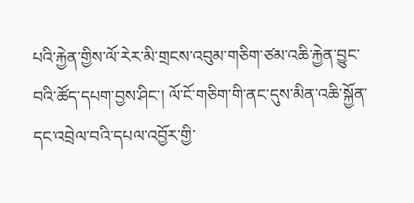པའི་རྐྱེན་གྱིས་ལོ་རེར་མི་གྲངས་འབུམ་གཅིག་ཙམ་འཆི་རྐྱེན་བྱུང་བའི་ཚོད་དཔག་བྱས་ཤིང་། ལོ་ངོ་གཅིག་གི་ནང་དུས་མིན་འཆི་སྐྱོན་དང་འབྲེལ་བའི་དཔལ་འབྱོར་གྱི་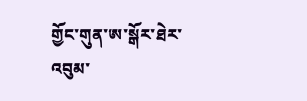གྱོང་གུན་ཨ་སྒོར་ཐེར་འབུམ་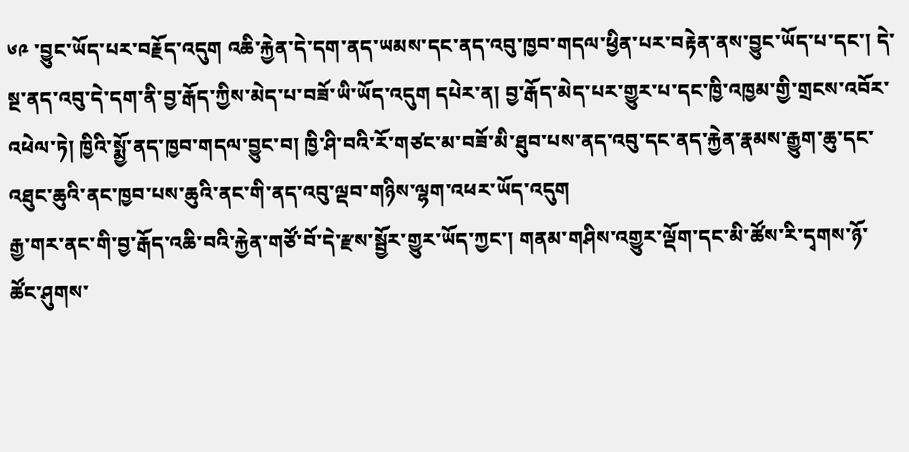༦༩ ་བྱུང་ཡོད་པར་བརྗོད་འདུག འཆི་རྐྱེན་དེ་དག་ནད་ཡམས་དང་ནད་འབུ་ཁྱབ་གདལ་ཕྱིན་པར་བརྟེན་ནས་བྱུང་ཡོད་པ་དང་། དེ་སྔ་ནད་འབུ་དེ་དག་ནི་བྱ་རྒོད་ཀྱིས་མེད་པ་བཟོ་ཡི་ཡོད་འདུག དཔེར་ན། བྱ་རྒོད་མེད་པར་གྱུར་པ་དང་ཁྱི་འཁྱམ་གྱི་གྲངས་འབོར་འཕེལ་ཏེ། ཁྱིའི་སྨྱོ་ནད་ཁྱབ་གདལ་བྱུང་བ། ཁྱི་ཤི་བའི་རོ་གཙང་མ་བཟོ་མི་ཐུབ་པས་ནད་འབུ་དང་ནད་རྐྱེན་རྣམས་རྒྱུག་ཆུ་དང་འཐུང་ཆུའི་ནང་ཁྱབ་པས་ཆུའི་ནང་གི་ནད་འབུ་ལྡབ་གཉིས་ལྷག་འཕར་ཡོད་འདུག
རྒྱ་གར་ནང་གི་བྱ་རྒོད་འཆི་བའི་རྐྱེན་གཙོ་བོ་དེ་རྫས་སྦྱོར་གྱུར་ཡོད་ཀྱང་། གནམ་གཤིས་འགྱུར་ལྡོག་དང་མི་ཚོས་རི་དྭགས་ཉོ་ཚོང་ཤུགས་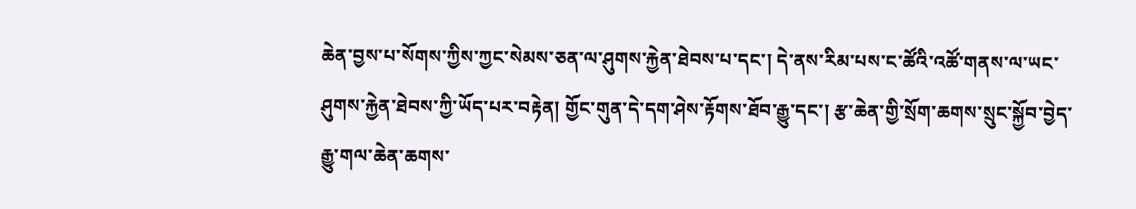ཆེན་བྱས་པ་སོགས་ཀྱིས་ཀྱང་སེམས་ཅན་ལ་ཤུགས་རྐྱེན་ཐེབས་པ་དང་། དེ་ནས་རིམ་པས་ང་ཚོའི་འཚོ་གནས་ལ་ཡང་ཤུགས་རྐྱེན་ཐེབས་ཀྱི་ཡོད་པར་བརྟེན། གྱོང་གུན་དེ་དག་ཤེས་རྟོགས་ཐོབ་རྒྱུ་དང་། རྩ་ཆེན་གྱི་སྲོག་ཆགས་སྲུང་སྐྱོབ་བྱེད་རྒྱུ་གལ་ཆེན་ཆགས་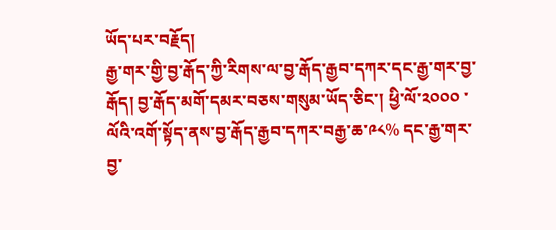ཡོད་པར་བརྗོད།
རྒྱ་གར་གྱི་བྱ་རྒོད་ཀྱི་རིགས་ལ་བྱ་རྒོད་རྒྱབ་དཀར་དང་རྒྱ་གར་བྱ་རྒོད། བྱ་རྒོད་མགོ་དམར་བཅས་གསུམ་ཡོད་ཅིང་། ཕྱི་ལོ་༢༠༠༠ ་ལོའི་འགོ་སྟོད་ནས་བྱ་རྒོད་རྒྱབ་དཀར་བརྒྱ་ཆ་༩༨% དང་རྒྱ་གར་བྱ་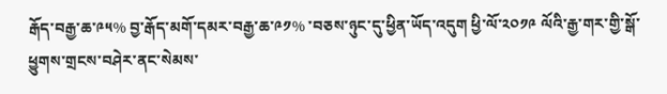རྒོད་བརྒྱ་ཆ་༩༥% བྱ་རྒོད་མགོ་དམར་བརྒྱ་ཆ་༩༡% ་བཅས་ཉུང་དུ་ཕྱིན་ཡོད་འདུག ཕྱི་ལོ་༢༠༡༩ ལོའི་རྒྱ་གར་གྱི་སྒོ་ཕྱུགས་གྲངས་བཤེར་ནང་སེམས་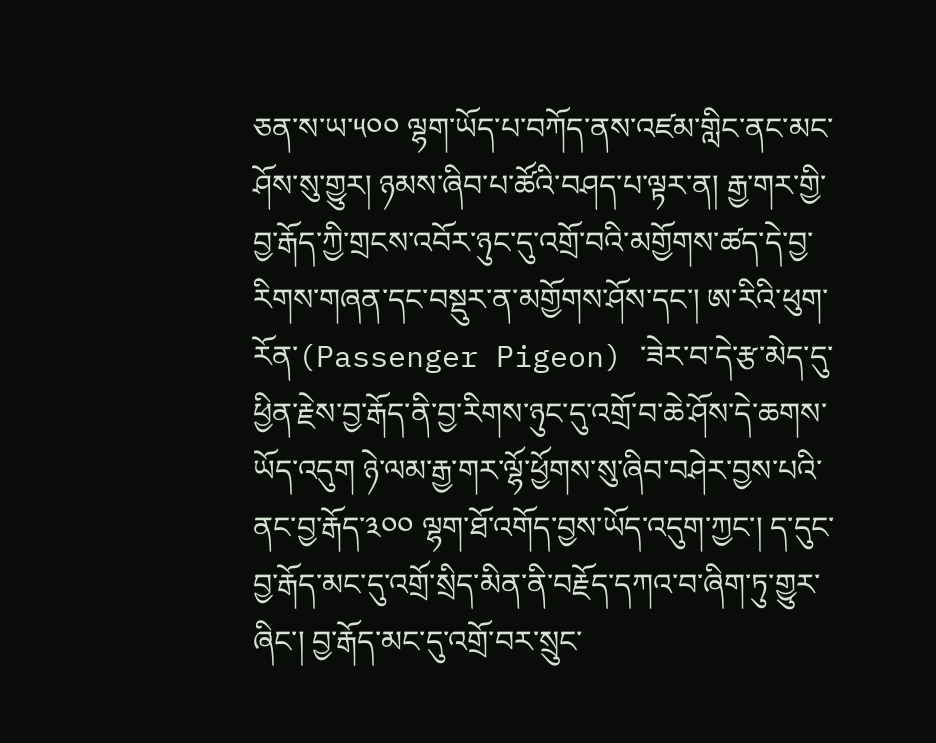ཅན་ས་ཡ་༥༠༠ ལྷག་ཡོད་པ་བཀོད་ནས་འཛམ་གླིང་ནང་མང་ཤོས་སུ་གྱུར། ཉམས་ཞིབ་པ་ཚོའི་བཤད་པ་ལྟར་ན། རྒྱ་གར་གྱི་བྱ་རྒོད་ཀྱི་གྲངས་འབོར་ཉུང་དུ་འགྲོ་བའི་མགྱོགས་ཚད་དེ་བྱ་རིགས་གཞན་དང་བསྡུར་ན་མགྱོགས་ཤོས་དང་། ཨ་རིའི་ཕུག་རོན་(Passenger Pigeon) ་ཟེར་བ་དེ་རྩ་མེད་དུ་ཕྱིན་རྗེས་བྱ་རྒོད་ནི་བྱ་རིགས་ཉུང་དུ་འགྲོ་བ་ཆེ་ཤོས་དེ་ཆགས་ཡོད་འདུག ཉེ་ལམ་རྒྱ་གར་ལྷོ་ཕྱོགས་སུ་ཞིབ་བཤེར་བྱས་པའི་ནང་བྱ་རྒོད་༣༠༠ ལྷག་ཐོ་འགོད་བྱས་ཡོད་འདུག་ཀྱང་། ད་དུང་བྱ་རྒོད་མང་དུ་འགྲོ་སྲིད་མིན་ནི་བརྗོད་དཀའ་བ་ཞིག་ཏུ་གྱུར་ཞིང་། བྱ་རྒོད་མང་དུ་འགྲོ་བར་སྲུང་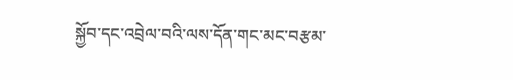སྐྱོབ་དང་འབྲེལ་བའི་ལས་དོན་གང་མང་བརྩམ་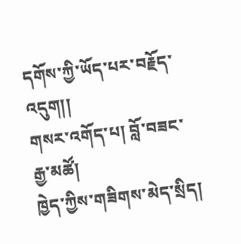དགོས་ཀྱི་ཡོད་པར་བརྗོད་འདུག།།
གསར་འགོད་པ། བློ་བཟང་རྒྱ་མཚོ།
ཁྱེད་ཀྱིས་གཟིགས་མེད་སྲིད།